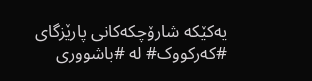یەکێکە شارۆچکەکانی پارێزگای #کەرکووک# لە #باشووری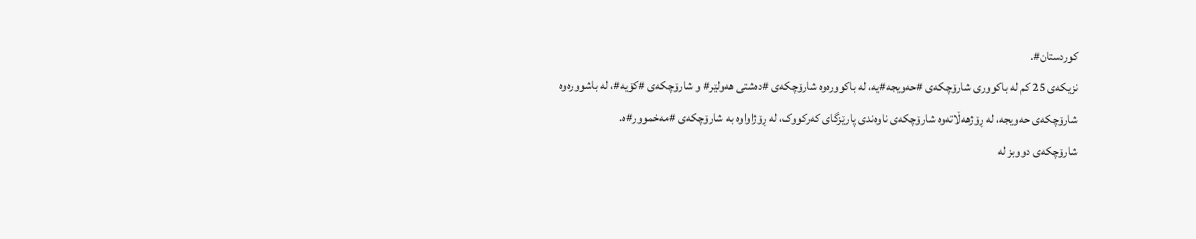کوردستان#.
نزیکەی 25 کم لە باکووری شارۆچکەی #حەویجە#یە، لە باکوورەوە شارۆچکەی #دەشتی ھەولێر# و شارۆچکەی #کۆیە#، لە باشوورەوە شارۆچکەی حەویجە، لە ڕۆژھەڵاتەوە شارۆچکەی ناوەندی پارێزگای کەرکووک، لە ڕۆژاواوە بە شارۆچکەی #مەخموور#ە.
شارۆچکەی دووبز لە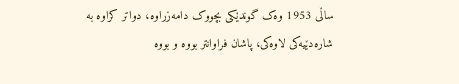ساڵی 1953 وەک گوندێکی بچووک دامەزراوە، دواتر کراوە بە شارەدێیەکی لاوەکی، پاشان فراوانتر بووە و بووە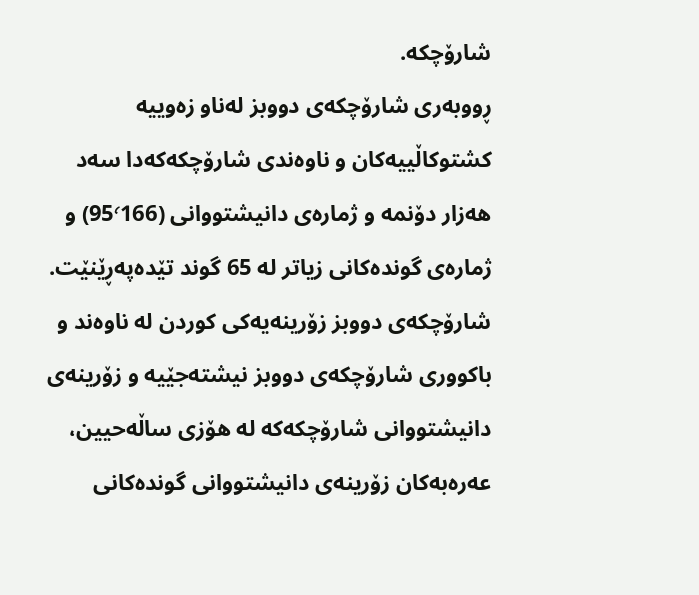شارۆچکە.
ڕووبەری شارۆچکەی دووبز لەناو زەوییە کشتوکاڵییەکان و ناوەندی شارۆچکەکەدا سەد ھەزار دۆنمە و ژمارەی دانیشتووانی (95٬166) و ژمارەی گوندەکانی زیاتر لە 65 گوند تێدەپەڕێنێت.
شارۆچکەی دووبز زۆرینەیەکی کوردن لە ناوەند و باکووری شارۆچکەی دووبز نیشتەجێیە و زۆرینەی دانیشتووانی شارۆچکەکە لە ھۆزی ساڵەحیین، عەرەبەکان زۆرینەی دانیشتووانی گوندەکانی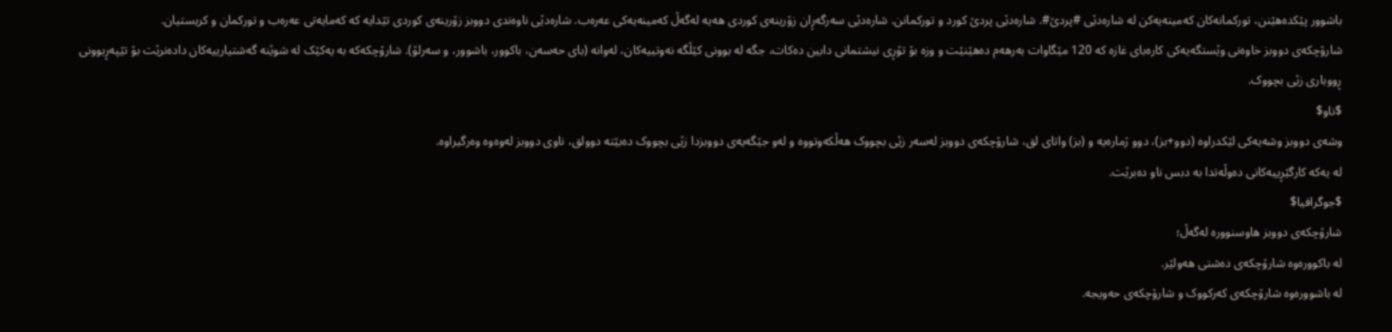باشوور پێکدەھێنن، تورکمانەکان کەمینەیەکن لە شارەدێی #پردێ#. شارەدێی پردێ کورد و تورکمانن. شارەدێی سەرگەڕان زۆرینەی کوردی ھەیە لەگەڵ کەمینەیەکی عەرەب. شارەدێی ناوەندی دووبز زۆرینەی کوردی تێدایە کە کەمایەتی عەرەب و تورکمان و کریستیان.
شارۆچکەی دووبز خاوەنی وێستگەیەکی کارەبای غازە کە 120 مێگاوات بەرھەم دەھێنێت و وزە بۆ تۆڕی نیشتمانی دابین دەکات، جگە لە بوونی کێڵگە نەوتییەکان، لەوانە (بای حەسەن، باکوور، باشوور، و سەرلۆ). شارۆچکەکە بە یەکێک لە شوێنە گەشتیارییەکان دادەنرێت بۆ تێپەڕبوونی ڕووباری زێی بچووک.
$ناو$
وشەی دووبز وشەیەکی لێکدراوە (دوو+بز)، دوو ژمارەیە و (بز) واتای لق، شارۆچکەی دووبز لەسەر زێی بچووک ھەڵکەوتووە و لەو جێگەیەی دووبزدا زێی بچووک دەبێتە دوولق، ناوی دووبز لەوەوە وەرگیراوە.
لە یەکە کارگێڕییەکانی دەوڵەتدا بە دبس ناو دەبرێت.
$جوگرافیا$
شارۆچکەی دووبز ھاوسنوورە لەگەڵ؛
لە باکوورەوە شارۆچکەی دەشتی ھەولێر.
لە باشوورەوە شارۆچکەی کەرکووک و شارۆچکەی حەویجە.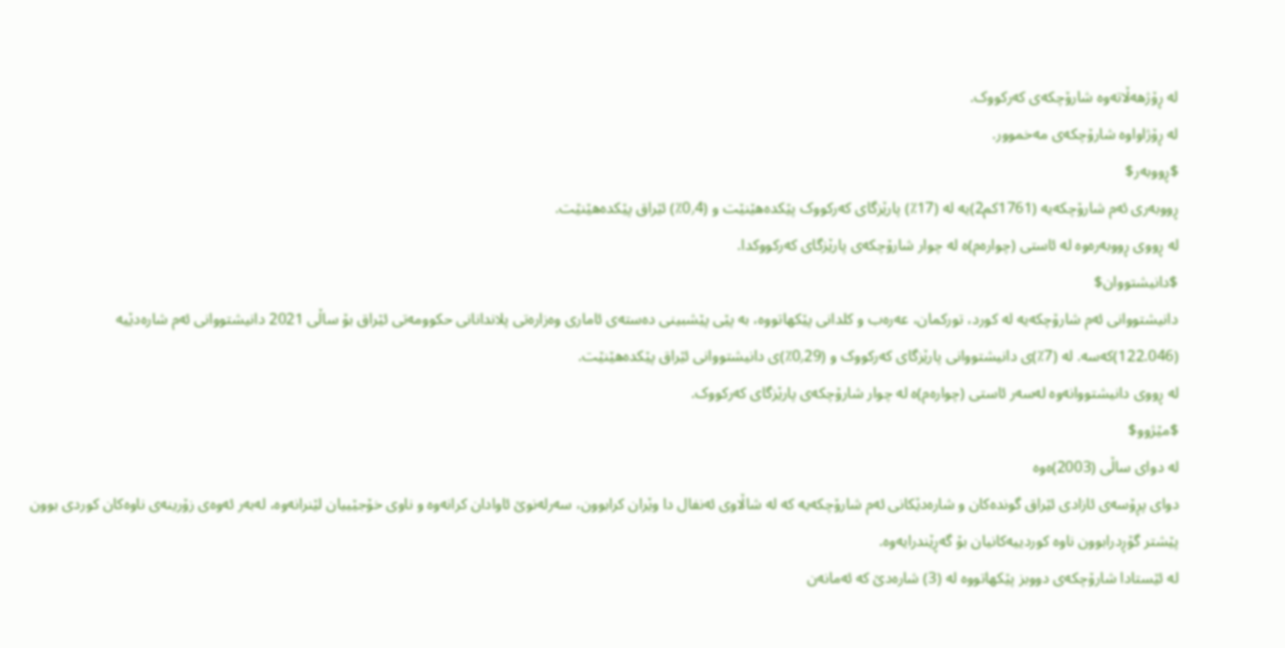لە ڕۆژھەڵاتەوە شارۆچکەی کەرکووک.
لە ڕۆژاواوە شارۆچکەی مەخموور.
$ڕووبەر$
ڕووبەری ئەم شارۆچکەیە (1761کم2)یە لە (17٪) پارێزگای کەرکووک پێکدەھێنێت و (0٫4٪) ئێراق پێکدەھێنێت.
لە ڕووی ڕووبەرەوە لە ئاستی (چوارەم)ە لە چوار شارۆچکەی پارێزگای کەرکووکدا.
$دانیشتووان$
دانیشتووانی ئەم شارۆچکەیە لە کورد، تورکمان، عەرەب و کلدانی پێکھاتووە، بە پێی پێشبینی دەستەی ئاماری وەزارەتی پلاندانانی حکوومەتی ئێراق بۆ ساڵی 2021 دانیشتووانی ئەم شارەدێیە (122.046)کەسە. لە (7٪)ی دانیشتووانی پارێزگای کەرکووک و (0٫29٪)ی دانیشتووانی ئێراق پێکدەھێنێت.
لە ڕووی دانیشتووانەوە لەسەر ئاستی (چوارەم)ە لە چوار شارۆچکەی پارێزگای کەرکووک.
$مێژوو$
لە دوای ساڵی (2003)ەوە
دوای پڕۆسەی ئازادی ئێراق گوندەکان و شارەدێکانی ئەم شارۆچکەیە کە لە شاڵاوی ئەنفال دا وێران کرابوون، سەرلەنوێ ئاوادان کرانەوە و ناوی خۆجێییان لێنرانەوە، لەبەر ئەوەی زۆرینەی ناوەکان کوردی بوون پێشتر گۆڕدرابوون ناوە کوردییەکانیان بۆ گەڕێندرایەوە.
لە ئێستادا شارۆچکەی دووبز پێکھاتووە لە (3) شارەدێ کە ئەمانەن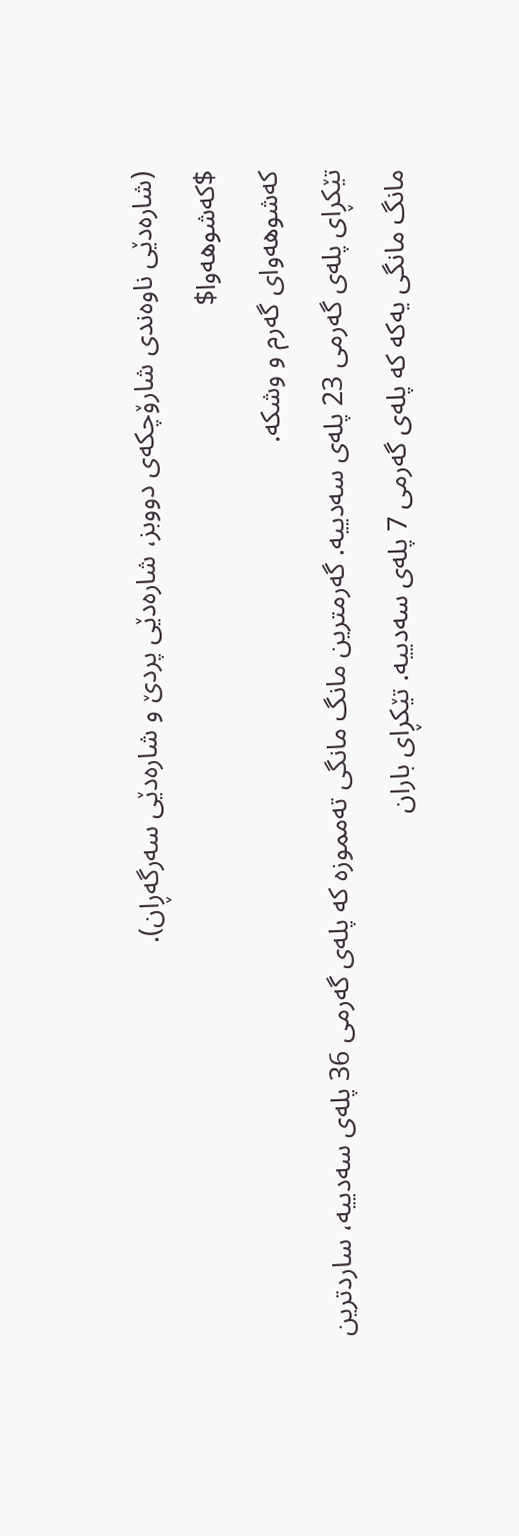(شارەدێی ناوەندی شارۆچکەی دووبز، شارەدێی پردێ و شارەدێی سەرگەڕان).
$کەشوھەوا$
کەشوھەوای گەرم و وشکە.
تێکڕای پلەی گەرمی 23 پلەی سەدییە. گەرمترین مانگ مانگی تەمموزە کە پلەی گەرمی 36 پلەی سەدییە، ساردترین مانگ مانگی یەکە کە پلەی گەرمی 7 پلەی سەدییە. تێکڕای باران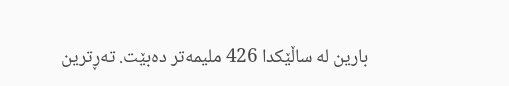بارین لە ساڵێکدا 426 ملیمەتر دەبێت. تەڕترین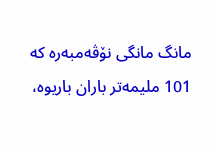مانگ مانگی نۆڤەمبەرە کە 101 ملیمەتر باران باریوە،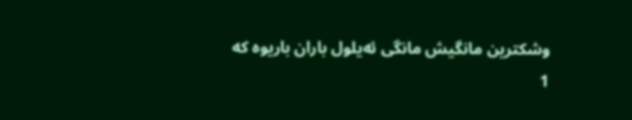وشکترین مانگیش مانگی ئەیلول باران باریوە کە 1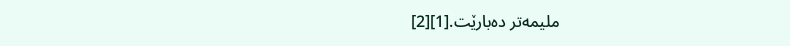ملیمەتر دەبارێت.[1][2]